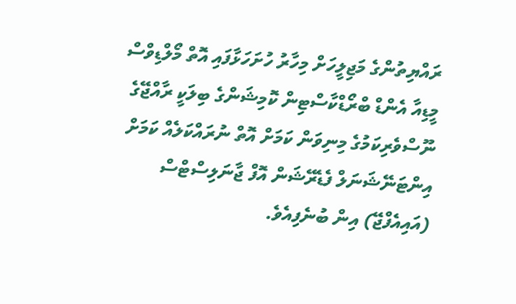ރައްޔިތުންގެ މަޖިލީހަށް މިހާރު ހުށަހަޅާފައި އޮތް މޯލްޑިވްސް މީޑިއާ އެންޑް ބްރޯޑްކާސްޓިން ކޮމިޝަންގެ ބިލަކީ ރާއްޖޭގެ ނޫސްވެރިކަމުގެ މިނިވަން ކަމަށް އޮތް ނުރައްކަލެއް ކަމަށް އިންޓަނޭޝަނަލް ފެޑެރޭޝަން އޮފް ޖާނަލިސްޓްސް (އައިއެފްޖޭ) އިން ބުނެފިއެވެ.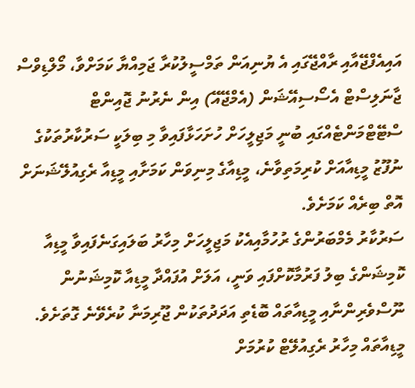އައިއެފްޖޭއާއި ރާއްޖޭގައި އެ ޔުނިއަން ތަމްސީލުކުރާ ޖަމިއްޔާ ކަމަށްވާ، މޯލްޑިވްސް ޖާނަލިސްޓް އެސޯސިއޭޝަން (އެމްޖޭއޭ) އިން ނެރުނު ޖޮއިންޓް ސްޓޭޓްމަންޓެއްގައި ބުނީ މަޖިލީހަށް ހުށަހަޅާފައިވާ މި ބިލަކީ ސަރުކާރުތަކުގެ ނުފޫޒު މީޑިއާއަށް ކުރިމަތިވާނެ، މީޑިއާގެ މިނިވަން ކަމަށާއި މީޑިއާ ރެގިއުލޭޝަނަށް އޮތް ބިރެއް ކަމަށެވެ.
ސަރުކާރު މެމްބަރުންގެ ރުހުމާއިއެކު މަޖިލީހަށް މިހާރު ބަލައިގަނެފައިވާ މީޑިއާ ކޮމިޝަންގެ ބިލު ފަރުމާކޮށްފައި ވަނީ، އަލަށް އުފައްދާ މީޑިއާ ކޮމިޝަނުން ނޫސްވެރިންނާއި މީޑިއާތައް ބޮޑެތި އަދަދުތަކުން ޖޫރިމަނާ ކުރެވޭނެ ގޮތަށެވެ.
މީޑިއާތައް މިހާރު ރެގިއުލޭޓް ކުރުމަށް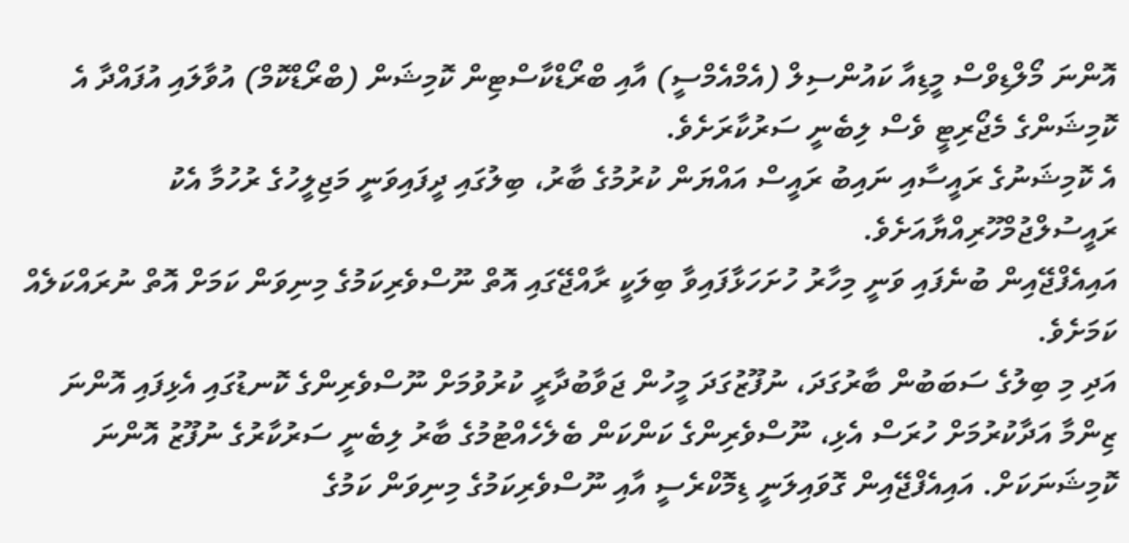އޮންނަ މޯލްޑިވްސް މީޑިއާ ކައުންސިލް (އެމްއެމްސީ) އާއި ބްރޯޑްކާސްޓިން ކޮމިޝަން (ބްރޯޑްކޮމް) އުވާލައި އުފައްދާ އެ ކޮމިޝަންގެ މެޖޯރިޓީ ވެސް ލިބެނީ ސަރުކާރަށެވެ.
އެ ކޮމިޝަނުގެ ރައީސާއި ނައިބު ރައީސް އައްޔަން ކުރުމުގެ ބާރު، ބިލުގައި ދީފައިވަނީ މަޖިލީހުގެ ރުހުމާ އެކު ރައީސުލްޖުމްހޫރިއްޔާއަށެވެ.
އައިއެފްޖޭއިން ބުނެފައި ވަނީ މިހާރު ހުށަހަޅާފައިވާ ބިލަކީ ރާއްޖޭގައި އޮތް ނޫސްވެރިކަމުގެ މިނިވަން ކަމަށް އޮތް ނުރައްކަލެއް ކަމަށެވެ.
އަދި މި ބިލުގެ ސަބަބުން ބާރުގަދަ، ނުފޫޒުގަދަ މީހުން ޖަވާބުދާރީ ކުރުވުމަށް ނޫސްވެރިންގެ ކޮނޑުގައި އެޅިފައި އޮންނަ ޒިންމާ އަދާކުރުމަށް ހުރަސް އެޅި، ނޫސްވެރިންގެ ކަންކަން ބެލެހެއްޓުމުގެ ބާރު ލިބެނީ ސަރުކާރުގެ ނުފޫޒު އޮންނަ ކޮމިޝަނަކަށް. އައިއެފްޖޭއިން ގޮވައިލަނީ ޑިމޮކްރެސީ އާއި ނޫސްވެރިކަމުގެ މިނިވަން ކަމުގެ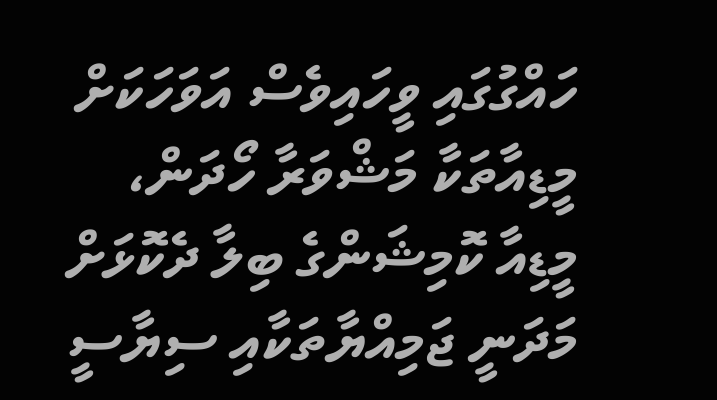ހައްގުގައި ވީހައިވެސް އަވަހަކަށް މީޑިއާތަކާ މަޝްވަރާ ހޯދަން،
މީޑިއާ ކޮމިޝަންގެ ބިލާ ދެކޮޅަށް މަދަނީ ޖަމިއްޔާތަކާއި ސިޔާސީ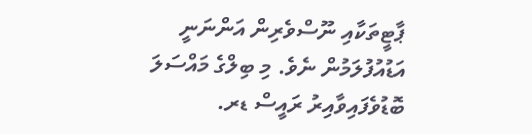ޕާޓީތަކާއި ނޫސްވެރިން އަންނަނީ އަޑުއުފުލަމުން ނެވެ. މި ބިލްގެ މައްސަލަ ބޮޑުވެފައިވާއިރު ރައީސް ޑރ.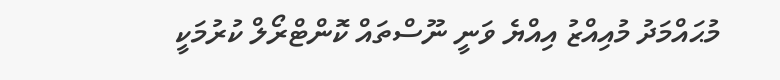މުޙައްމަދު މުއިއްޒު އިއްޔެ ވަނީ ނޫސްތައް ކޮންޓްރޯލް ކުރުމަކީ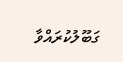ގަބޫލުކުރައްވާ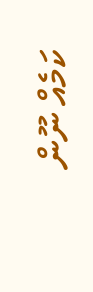ކަމެއް ނޫން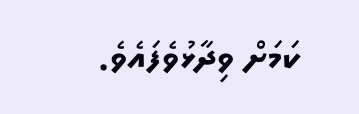ކަމަށް ވިދާޅުވެފައެވެ.